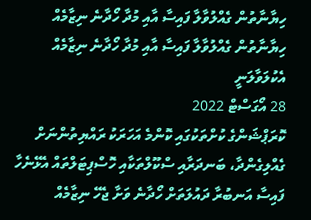ހިޔާނާތުން ގެއްލުވާލާ ފައިސާ އާއި މުދާ ހޯދާނެ ނިޒާމެއް
ހިޔާނާތުން ގެއްލުވާލާ ފައިސާ އާއި މުދާ ހޯދާނެ ނިޒާމެއް އެކުލަވާލަނީ
28 އޯގަސްޓް 2022
ކޮރަޕްޝަންގެ ކުށްތަކުގައި ކޮންމެ އަހަރަކު ރައްޔިތުންނަށް ގެއްލިގެންދާ، ބަނދަރާއި ސްކޫލްތަކާއި ހޮސްޕިޓަލްތައް އެޅޭނެހާ ފައިސާ އަނބުރާ ދައުލަތަށް ހޯދާނެ ވަށާ ޖެހޭ ނިޒާމެއް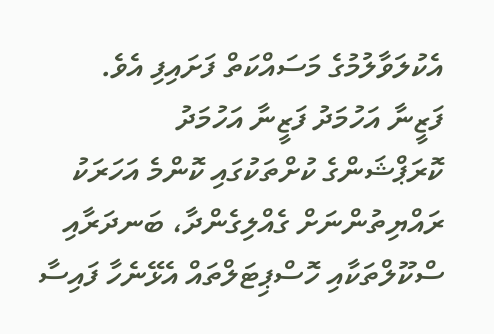އެކުލަވާލުމުގެ މަސައްކަތް ފަށައިފި އެވެ.
ފަޒީނާ އަހުމަދު ފަޒީނާ އަހުމަދު
ކޮރަޕްޝަންގެ ކުށްތަކުގައި ކޮންމެ އަހަރަކު ރައްޔިތުންނަށް ގެއްލިގެންދާ، ބަނދަރާއި ސްކޫލްތަކާއި ހޮސްޕިޓަލްތައް އެޅޭނެހާ ފައިސާ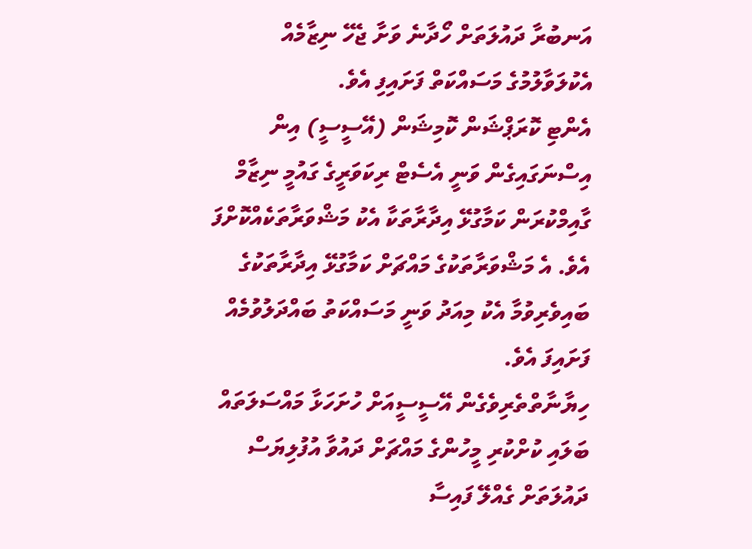އަނބުރާ ދައުލަތަށް ހޯދާނެ ވަށާ ޖެހޭ ނިޒާމެއް އެކުލަވާލުމުގެ މަސައްކަތް ފަށައިފި އެވެ.
އެންޓި ކޮރަޕްޝަން ކޮމިޝަން (އޭސީސީ) އިން އިސްނަގައިގެން ވަނީ އެސެޓް ރިކަވަރީގެ ގައުމީ ނިޒާމް ގާއިމްކުރަން ކަމާގުޅޭ އިދާރާތަކާ އެކު މަޝްވަރާތަކެއްކޮށްފަ އެވެ. އެ މަޝްވަރާތަކުގެ މައްޗަށް ކަމާގުޅޭ އިދާރާތަކުގެ ބައިވެރިވުމާ އެކު މިއަދު ވަނީ މަސައްކަތު ބައްދަލުވުމެއް ފަށައިފަ އެވެ.
ހިޔާނާތްތެރިވެގެން އޭސީސީއަށް ހުށަހަޅާ މައްސަލަތައް ބަލައި ކުށްކުރި މީހުންގެ މައްޗަށް ދައުވާ އުފުލިޔަސް ދައުލަތަށް ގެއްލޭ ފައިސާ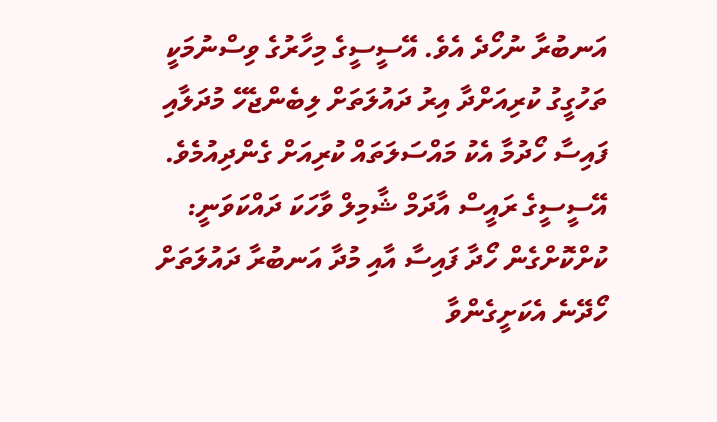އަނބުރާ ނުހޯދެ އެވެ. އޭސީސީގެ މިހާރުގެ ވިސްނުމަކީ ތަހުގީގު ކުރިއަށްދާ އިރު ދައުލަތަށް ލިބެންޖެހޭ މުދަލާއި ފައިސާ ހޯދުމާ އެކު މައްސަލަތައް ކުރިއަށް ގެންދިއުމެވެ.
އޭސީސީގެ ރައީސް އާދަމް ޝާމިލް ވާހަކަ ދައްކަވަނީ: ކުށްކޮށްގެން ހޯދާ ފައިސާ އާއި މުދާ އަނބުރާ ދައުލަތަށް ހޯދޭނެ އެކަށީގެންވާ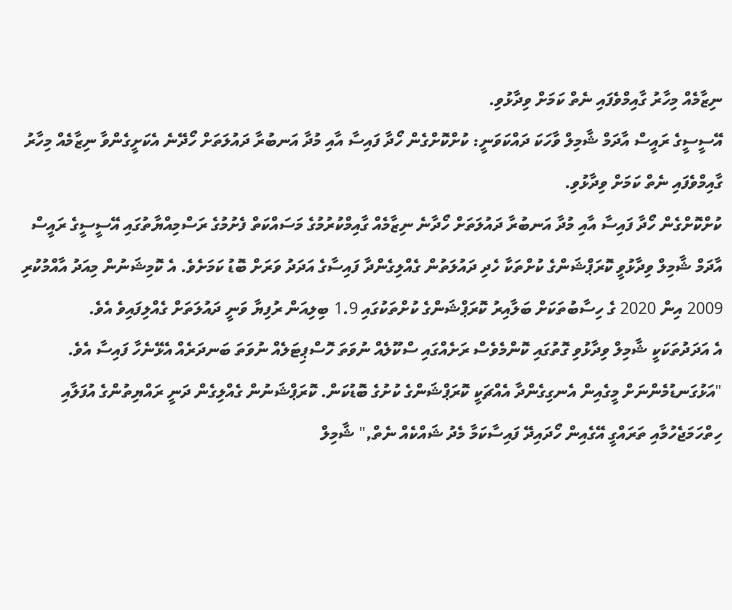ނިޒާމެއް މިހާރު ގާއިމްވެފައި ނެތް ކަމަށް ވިދާޅުވި.
އޭސީސީގެ ރައީސް އާދަމް ޝާމިލް ވާހަކަ ދައްކަވަނީ: ކުށްކޮށްގެން ހޯދާ ފައިސާ އާއި މުދާ އަނބުރާ ދައުލަތަށް ހޯދޭނެ އެކަށީގެންވާ ނިޒާމެއް މިހާރު ގާއިމްވެފައި ނެތް ކަމަށް ވިދާޅުވި.
ކުށްކޮށްގެން ހޯދާ ފައިސާ އާއި މުދާ އަނބުރާ ދައުލަތަށް ހޯދާނެ ނިޒާމެއް ގާއިމްކުރުމުގެ މަސައްކަތް ފެށުމުގެ ރަސްމިއްޔާތުގައި އޭސީސީގެ ރައީސް އާދަމް ޝާމިލް ވިދާޅުވީ ކޮރަޕްޝަންގެ ކުށްތަކާ ހެދި ދައުލަތުން ގެއްލިގެންދާ ފައިސާގެ އަދަދު ވަރަށް ބޮޑު ކަމަށެވެ. އެ ކޮމިޝަނުން މިއަދު އާއްމުކުރި 2009 އިން 2020 ގެ ހިސާބުތަކަށް ބަލާއިރު ކޮރަޕްޝަންގެ ކުށްތަކުގައި 1.9 ބިލިއަން ރުފިޔާ ވަނީ ދައުލަތަށް ގެއްލިފައިވެ އެވެ.
އެ އަދަދުތަކަކީ ޝާމިލް ވިދާޅުވި ގޮތުގައި ކޮންމެވެސް ރަށެއްގައި ސްކޫލެއް ނުވަތަ ހޮސްޕިޓަލެއް ނުވަތަ ބަނދަރެއް އެޅޭނެހާ ފައިސާ އެވެ.
"އަޅުގަނޑުމެންނަށް މީގެއިން އެނގިގެންދާ އެއްޗަކީ ކޮރަޕްޝަންގެ ކުށުގެ ބޮޑުކަން. ކޮރަޕްޝަނުން ގެއްލިގެން ދަނީ ރައްޔިތުންގެ އުފަލާއި ހިތްހަމަޖެހުމާއި ތަރައްގީ އޭގެއިން ހޯދައިދޭ ފައިސާކަމާ މެދު ޝައްކެއް ނެތް," ޝާމިލް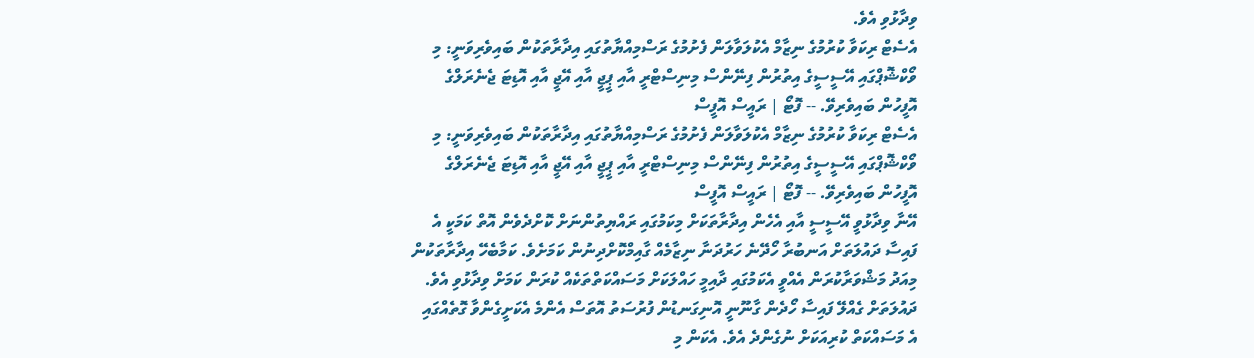ވިދާޅުވި އެވެ.
އެސެޓް ރިކަވާ ކުރުމުގެ ނިޒާމް އެކުލަވާލަން ފެށުމުގެ ރަސްމިއްޔާތުގައި އިދާރާތަކުން ބައިވެރިވަނީ: މި ވޯކްޝޮޕްގައި އޭސީސީގެ އިތުރުން ފިނޭންސް މިނިސްޓްރީ އާއި ޕީޖީ އާއި އޭޖީ އާއި އޮޑިޓަ ޖެނެރަލްގެ އޮފީހުން ބައިވެރިވޭ. -- ފޮޓޯ | ރައީސް އޮފީސް
އެސެޓް ރިކަވާ ކުރުމުގެ ނިޒާމް އެކުލަވާލަން ފެށުމުގެ ރަސްމިއްޔާތުގައި އިދާރާތަކުން ބައިވެރިވަނީ: މި ވޯކްޝޮޕްގައި އޭސީސީގެ އިތުރުން ފިނޭންސް މިނިސްޓްރީ އާއި ޕީޖީ އާއި އޭޖީ އާއި އޮޑިޓަ ޖެނެރަލްގެ އޮފީހުން ބައިވެރިވޭ. -- ފޮޓޯ | ރައީސް އޮފީސް
އޭނާ ވިދާޅުވީ އޭސީސީ އާއި އެހެން އިދާރާތަކަށް މިކަމުގައި ރައްޔިތުންނަށް ކޮށްދެވެން އޮތް ކަމަކީ އެ ފައިސާ ދައުލަތަށް އަނބުރާ ހޯދޭނެ ހަރުދަނާ ނިޒާމެއް ގާއިމްކޮށްދިނުން ކަމަށެވެ. ކަމާބެހޭ އިދާރާތަކުން މިއަދު މަޝްވަރާކުރަން އެއްވީ އެކަމުގައި ދާއިމީ ހައްލަކަށް މަސައްކަތްތަކެއް ކުރަން ކަމަށް ވިދާޅުވި އެވެ.
ދައުލަތަށް ގެއްލޭ ފައިސާ ހޯދެން ގާނޫނީ އޮނިގަނޑުން ފުރުސަތު އޮތަސް އެންމެ އެކަށީގެންވާ ގޮތެއްގައި އެ މަސައްކަތް ކުރިއަކަށް ނުގެންދެ އެވެ. އެކަން މި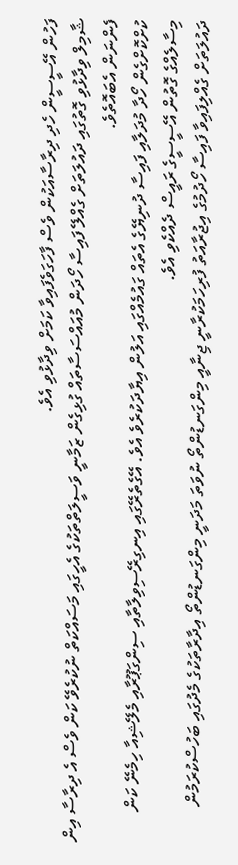ފަހުން އޭސީސީން ހެދި ދިރާސާއަކުން ވެސް ފާހަގަވެފައިވާ ކަމަށް ވިދާޅުވި އެވެ.
ޝާމިލް ވިދާޅުވި ގޮތުގައި ދައުލަތަށް ގެއްލޭ ފައިސާ ހޯދަން މުއައްސަސާތައް ގުޅިގެން ޒަމާނީ ވަސީލަތްތަކުގެ އެހީގައި މަސައްކަތް ނުކުރެވޭ ކަން ވެސް އެ ދިރާސާ އިން ފެންނަން އެބައޮތެވެ.
ކުށްކޮށްގެން ހޯދާ މުދަލާއި ފައިސާ ދުނިޔޭގެ އެތައް ގައުމެއްގައި އަލުން އިޔާދަކުރެވެ އެވެ. އޭގެތެރޭގައި އިނގިރޭސިވިލާތާއި ސިންގަޕޫރާއި މެލޭޝިއާ ހިމެނޭ ކަން މިސާލެއްގެ ގޮތުން އޭސީސީގެ ރައީސް ދެއްކެވި އެވެ.
ދައުލަތަށް ގެއްލިފައިވާ ފައިސާ ހޯދުމުގެ އިޖުރާއަތު ފުރިހަމަކުރާނީ ޖިނާއީ މިންގަނޑުންތޯ ނުވަތަ މަދަނީ މިންގަނޑުންތޯ އިދާރާތަކުގެ މެދުގައި ބަހުސްކުރަމުން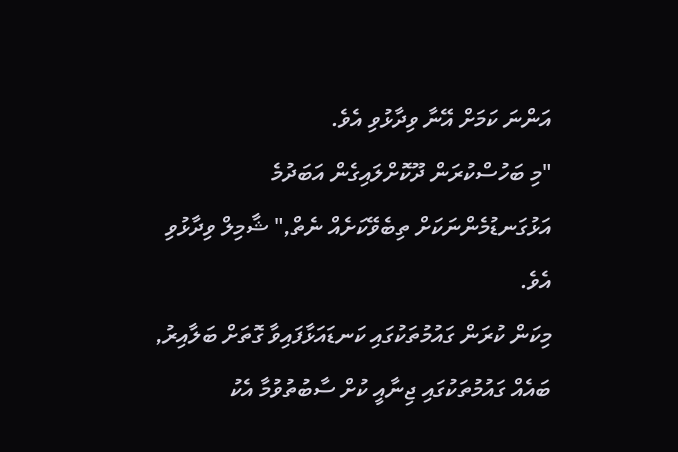އަންނަ ކަމަށް އޭނާ ވިދާޅުވި އެވެ.
"މި ބަހުސްކުރަން ދޫކޮށްލައިގެން އަބަދުމެ އަޅުގަނޑުމެންނަކަށް ތިބެވޭކަށެއް ނެތް," ޝާމިލް ވިދާޅުވި އެވެ.
މިކަން ކުރަން ގައުމުތަކުގައި ކަނޑައަޅާފައިވާ ގޮތަށް ބަލާއިރު, ބައެއް ގައުމުތަކުގައި ޖިނާއީ ކުށް ސާބުތުވުމާ އެކު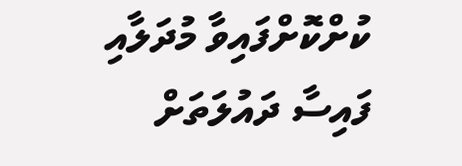ކުށްކޮށްފައިވާ މުދަލާއި ފައިސާ ދައުލަތަށް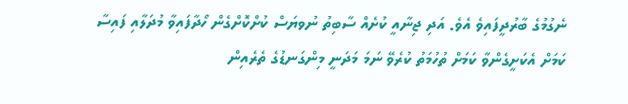ނެގުމުގެ ބާރުދީފައިވެ އެވެ. އަދި ޖިނާއީ ކުށެއް ސާބިތު ނުވޔަސް ކުށްކޮށްގެން ހޯދާފައިވާ މުދަލާއި ފައިސާ ކަމަށް އެކަށީގެންވާ ކަމަށް ތުހުމަތު ކުރެވޭ ނަމަ މަދަނީ މިންގަނޑުގެ ތެރެއިން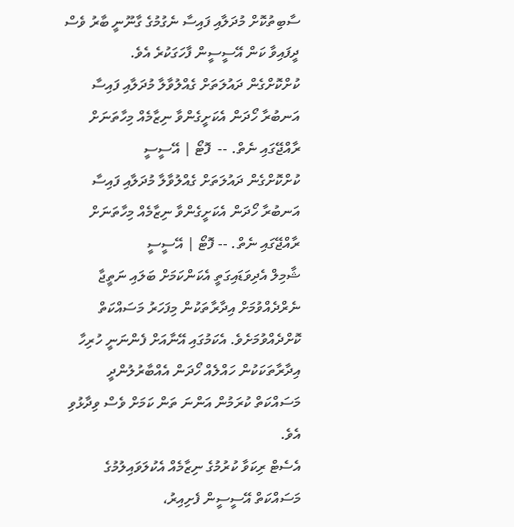ސާބިތުކޮށް މުދަލާއި ފައިސާ ނެގުމުގެ ގާނޫނީ ބާރު ވެސް ދީފައިވާ ކަން އޭސީސީން ފާހަގަކުރެ އެވެ.
ކުށްކޮށްގެން ދައުލަތަށް ގެއްލުވާލާ މުދަލާއި ފައިސާ އަނބުރާ ހޯދަން އެކަށީގެންވާ ނިޒާމެއް މިހާތަނަށް ރާއްޖޭގައި ނެތް. --  ފޮޓޯ | އޭސީސީ
ކުށްކޮށްގެން ދައުލަތަށް ގެއްލުވާލާ މުދަލާއި ފައިސާ އަނބުރާ ހޯދަން އެކަށީގެންވާ ނިޒާމެއް މިހާތަނަށް ރާއްޖޭގައި ނެތް. -- ފޮޓޯ | އޭސީސީ
ޝާމިލް އެދިވަޑައިގަތީ އެކަންކަމަށް ބަލައި ނަތީޖާ ނެރްދެއްވުމަށް އިދާރާތަކުން މިފަހަރު މަސައްކަތް ކޮށްދެއްވުމަށެވެ. އެކަމުގައި އޭނާއަށް ފެންނަނީ ހުރިހާ އިދާރާތަކަކުން ހައްލެއް ހޯދަން އެއްބާރުލުންދީ މަސައްކަތް ކުރަމުން އަންނަ ތަން ކަމަށް ވެސް ވިދާޅުވި އެވެ.
އެސެޓް ރިކަވާ ކުރުމުގެ ނިޒާމެއް އެކުލަވައިލުމުގެ މަސައްކަތް އޭސީސީން ފެށިއިރު،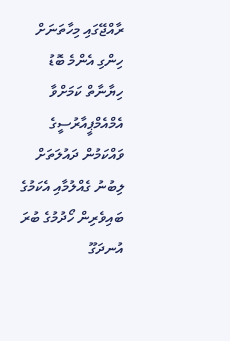ރާއްޖޭގައި މިހާތަނަށް ހިންގި އެންމެ ބޮޑު ހިޔާނާތް ކަމަށްވާ އެމްއެމްޕީއާރުސީގެ ވައްކަމުން ދައުލަތަށް ލިބުނު ގެއްލުމާއި އެކަމުގެ ބައިވެރިން ހޯދުމުގެ ބުރަ އުނދަގޫ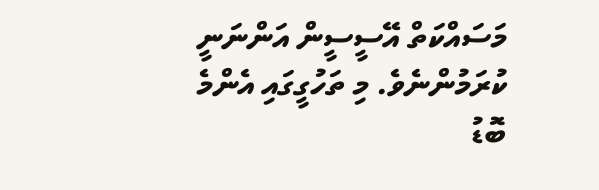މަސައްކަތް އޭސީސީން އަންނަނީ ކުރަމުންނެވެ. މި ތަހުގީގައި އެންމެ ބޮޑު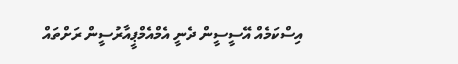އިސްކަމެއް އޭސީސީން ދެނީ އެމްއެމްޕީއާރުސީން ރަށްތައް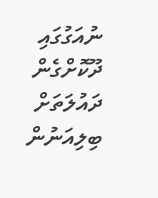ނުއަގުގައި ދޫކޮށްގެން ދައުލަތަށް ބިލިއަނުން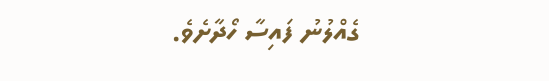ގެއްލުނު ފައިސާ ހޯދާށެވެ.